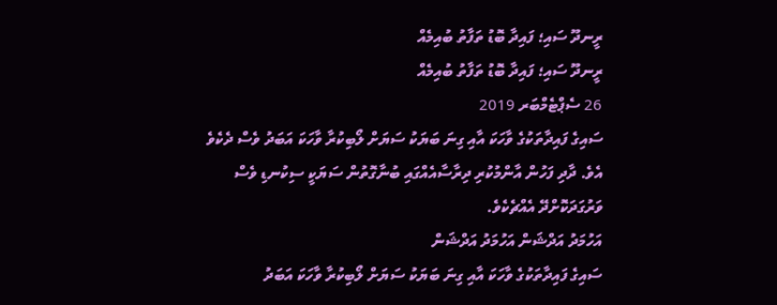ރީނދޫ ސައި؛ ފައިދާ ބޮޑު ތަފާތު ބުއިމެއް
ރީނދޫ ސައި؛ ފައިދާ ބޮޑު ތަފާތު ބުއިމެއް
26 ސެޕްޓެމްބަރ 2019
ސައިގެ ފައިދާތަކުގެ ވާހަކަ އާއި ގިނަ ބަޔަކު ސަޔަށް ލޯބިކުރާ ވާހަކަ އަބަދު ވެސް ދެކެވެ އެވެ. ދާދި ފަހުން އާންމުކުރި ދިރާސާއެއްގައި ބުނާގޮތުން ސަޔަކީ ސިކުނޑި ވެސް ވަރުގަދަކޮށްދޭ އެއްޗެކެވެ.
އަހުމަދު އަދްޝަން އަހުމަދު އަދްޝަން
ސައިގެ ފައިދާތަކުގެ ވާހަކަ އާއި ގިނަ ބަޔަކު ސަޔަށް ލޯބިކުރާ ވާހަކަ އަބަދު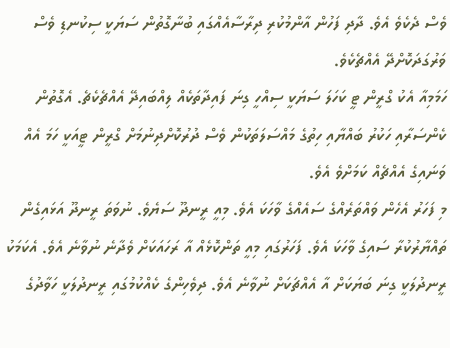ވެސް ދެކެވެ އެވެ. ދާދި ފަހުން އާންމުކުރި ދިރާސާއެއްގައި ބުނާގޮތުން ސަޔަކީ ސިކުނޑި ވެސް ވަރުގަދަކޮށްދޭ އެއްޗެކެވެ.
ހަމަމިއާ އެކު ގްރީން ޓީ ކަހަލަ ސަޔަކީ ސިއްހީ ގިނަ ފައިދާތަކެއް ލިއްބައިދޭ އެއްޗެކެޗެ. އެގޮތުން ކެންސަރާއި ހަކުރު ބައްޔާއި ހިތުގެ މައްސަލަތަކުން ވެސް ދުރުކޮށްދިނުމަށް ގްރީން ޓީއަކީ ހަމަ އެއް ވަނައިގެ އެއްޗެއް ކަމަށްވެ އެވެ.
މި ފަހަރު އެހެން ވައްތަރެއްގެ ސައެއްގެ ވާހަކަ އެވެ. މިއީ ރީނދޫ ސަޔެވެ. ނުވަތަ ރީނދޫ އަޅައިގެން ތައްޔާރުކުރާ ސައިގެ ވާހަކަ އެވެ. ފަހަރުގައި މިއީ ތަންކޮޅެއް އާ ރަހައަކަށް ވެދާނެ ނުވާނެ އެވެ. އެކަމަކު ރީނދުލަކީ ގިނަ ބަޔަކަށް އާ އެއްޗަކަށް ނުވާނެ އެވެ. ދިވެހިންގެ ކެއްކުމުގައި ރީނދުލަކީ ހަވާދުގެ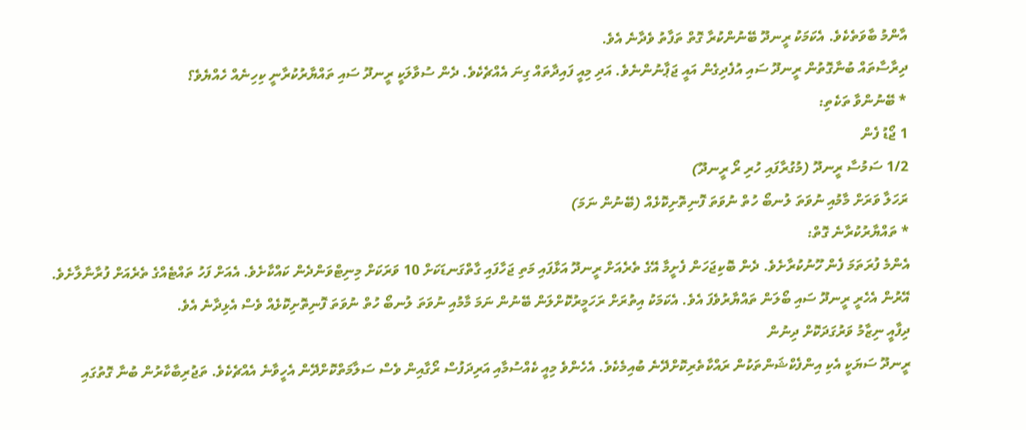އާންމު ބާވަތެކެވެ. އެކަމަކު ރީނދޫ ބޭނުންކުރާ ގޮތް ތަފާތު ވެދާނެ އެވެ.
ދިރާސާތައް ބުނާގޮތުން ރީނދޫ ސައި އުފެދިގެން އައީ ޖަޕާނުންނެވެ. އަދި މިއީ ފައިދާތައް ގިނަ އެއްޗެކެވެ. ދެން ސުވާލަކީ ރީނދޫ ސައި ތައްޔާރުކުރާނީ ކިހިނެއް ހެއްޔެވެ؟
* ބޭނުންވާ ތަކެތި:
1 ޖޯޑު ފެން
1/2 ސަމުސާ ރީނދޫ (މުގުރާފައި ހުރި ރޯ ރީނދޫ)
ރަހަލާ ވަރަށް މާމުއި ނުވަތަ ލުނބޯ ހުތް ނުވަތަ ފޮނިތޮށިކޮޅެއް (ބޭނުން ނަމަ)
* ތައްޔާރުކުރާނެ ގޮތް:
އެންމެ ފުރަތަމަ ފެން ހޫނުކުރާށެވެ. ދެން ބޮކިޖަހަން ފެށީމާ އޭގެ ތެރެއަށް ރީނދޫ އަޅާފައި މަތި ޖަހާފައި ގާތްގަނޑަކަށް 10 ވަރަކަށް މިނިޓްވަންދެން ކައްކާށެވެ. އެއަށް ފަހު ތައްޓެއްގެ ތެރެއަށް ފުރާނާލާށެވެ. އޭރުން އެހެރީ ރީނދޫ ސައި ބޯލަން ތައްޔާރުވެފަ އެވެ. އެކަމަކު އިތުރަށް ރަހަމީރުކޮށްލަން ބޭނުން ނަމަ މާމުއި ނުވަތަ ލުނބޯ ހުތް ނުވަތަ ފޮނިތޮށިކޮޅެއް ވެސް އެޅިދާނެ އެވެ.
ދިފާއީ ނިޒާމު ވަރުގަދަކޮށް ދިނުން
ރީނދޫ ސަޔަކީ އެކި އިންފެކްޝަންތަކުން ރައްކާތެރިކޮށްދޭނެ ބުއިމެކެވެ. އެހެންވެ މިއީ ކެއްސުމާއި އަރިދަފުސް ރޯގާއިން ވެސް ސަލާމަތްކޮށްދޭން އެހީވާނެ އެއްޗެކެވެ. ތަޖުރިބާކާރުން ބުނާ ގޮތުގައި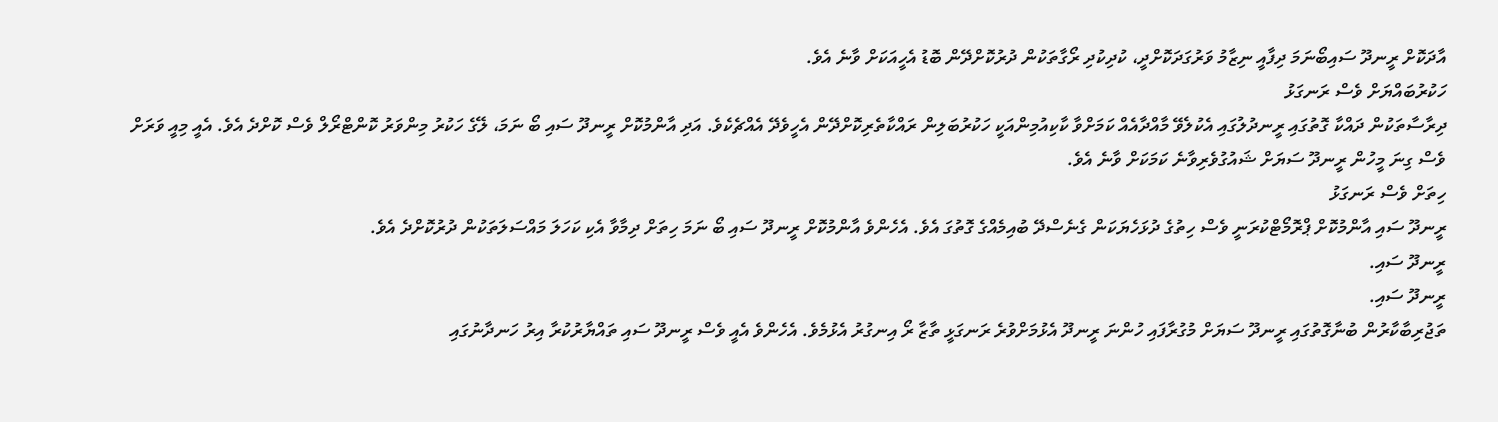އާދަކޮށް ރީނދޫ ސައިބޯނަމަ ދިފާއީ ނިޒާމު ވަރުގަދަކޮށްދީ، ކުދިކުދި ރޯގާތަކުން ދުރުކޮށްދޭން ބޮޑު އެހީއަކަށް ވާނެ އެވެ.
ހަކުރުބައްޔަށް ވެސް ރަނގަޅު
ދިރާސާތަކުން ދައްކާ ގޮތުގައި ރީނދުލުގައި އެކުލެވޭ މާއްދާއެއް ކަމަށްވާ ކާކިއުމިންއަކީ ހަކުރުބަލިން ރައްކާތެރިކޮށްދޭން އެހީވެދޭ އެއްޗެކެވެ. އަދި އާންމުކޮށް ރީނދޫ ސައި ބޯ ނަމަ، ލޭގެ ހަކުރު މިންވަރު ކޮންޓްރޯލް ވެސް ކޮށްދެ އެވެ. އެއީ މިއީ ވަރަށް ވެސް ގިނަ މީހުން ރީނދޫ ސަޔަށް ޝައުގުވެރިވާނެ ކަމަކަށް ވާނެ އެވެ.
ހިތަށް ވެސް ރަނގަޅު
ރީނދޫ ސައި އާންމުކޮށް ޕްރޮމޯޓްކުރަނީ ވެސް ހިތުގެ ދުޅަހެޔަކަން ގެނެސްދޭ ބުއިމެއްގެ ގޮތުގަ އެވެ. އެހެންވެ އާންމުކޮށް ރީނދޫ ސައި ބޯ ނަމަ ހިތަށް ދިމާވާ އެކި ކަހަލަ މައްސަލަތަކުން ދުރުކޮށްދެ އެވެ.
ރީނދޫ ސައި.
ރީނދޫ ސައި.
ތަޖުރިބާކާރުން ބުނާގޮތުގައި ރީނދޫ ސަޔަށް މުގުރާފައި ހުންނަ ރީނދޫ އެޅުމަށްވުރެ ރަނގަޅީ ތާޒާ ރޯ އިނގުރު އެޅުމެވެ. އެހެންވެ އެއީ ވެސް ރީނދޫ ސައި ތައްޔާރުކުރާ އިރު ހަނދާނުގައި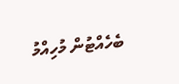ބެހެއްޓުން މުހިއްމު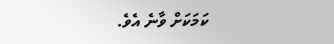ކަމަކަށް ވާނެ އެވެ.